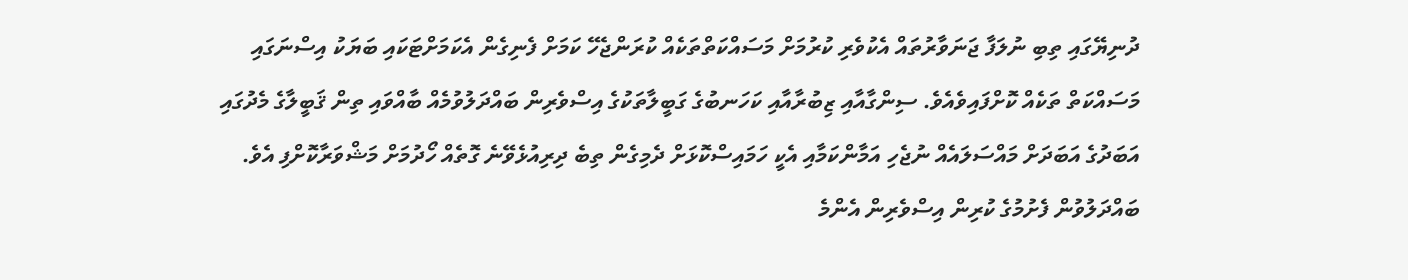ދުނިޔޭގައި ތިބި ނުލަފާ ޖަނަވާރުތައް އެކުވެރި ކުރުމަށް މަސައްކަތްތަކެއް ކުރަންޖެހޭ ކަމަށް ފެނިގެން އެކަމަށްޓަކައި ބަޔަކު އިސްނަގައި މަސައްކަތް ތަކެއް ކޮށްފައިވެއެވެ. ސިންގާއާއި ޒިބުރާއާއި ކަހަނބުގެ ގަބީލާތަކުގެ އިސްވެރިން ބައްދަލުވުމެއް ބާއްވައި ތިން ޤަބީލާގެ މެދުގައި އަބަދުގެ އަބަދަށް މައްސަލައެއް ނުޖެހި އަމާންކަމާއި އެކީ ހަމައިސްކޮޅަށް ދެމިގެން ތިބެ ދިރިއުޅެވޭނެ ގޮތެއް ހޯދުމަށް މަޝްވަރާކޮށްފި އެވެ.
ބައްދަލުވުން ފެށުމުގެ ކުރިން އިސްވެރިން އެންމެ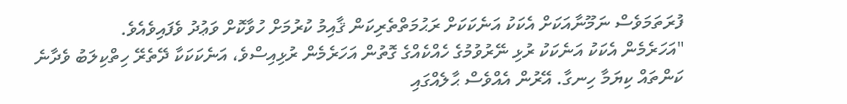ފުރަތަމަވެސް ނަމޫނާއަކަށް އެކަކު އަނެކަކަށް ރަޙުމަތްތެރިކަން ޤާއިމު ކުރުމަށް ހުވާކޮށް ވަޢުދު ވެފައިވެއެވެ.
"އަހަރެމެން އެކަކު އަނެކަކު ރުޅި ނޭރުވުމުގެ ހެއްކެއްގެ ގޮތުން އަހަރެމެން ރުޅިއިސްވެ، އަނެކަކަކާ ދޭތެރޭ ހިތްކިލަބު ވެދާނެ ކަންތައް ކިޔަމާ ހިނގާ. އޭރުން އެއްވެސް ޙާލެއްގައި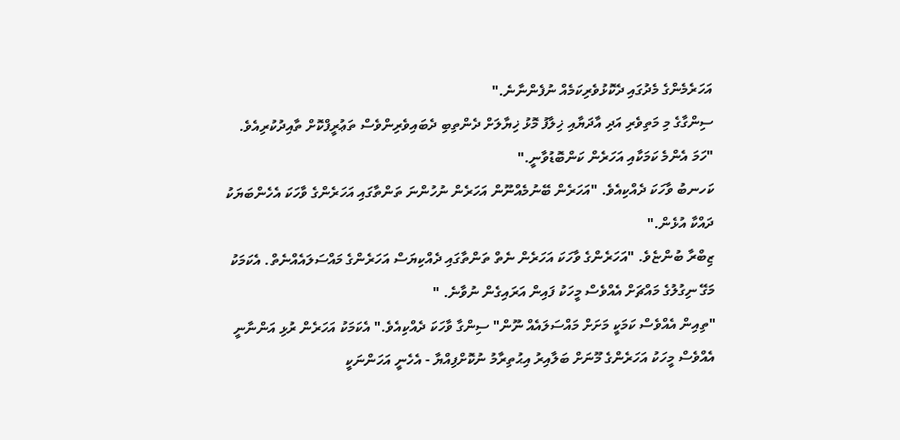އަހަރެމެންގެ މެދުގައި ދެކޮޅުވެރިކަމެއް ނުފެންނާނެ."
ސިންގާގެ މި މަތިވެރި އަދި އާދަޔާއި ޚިލާފު މޮޅު ޚިޔާލަށް ދެންތިބި ދެބައިވެރިންވެސް ތަޢުރީފްކޮށް ތާއިދުކުރިއެވެ.
"ހަމަ އެންމެ ކަމަކާއި އަހަރެން ކަންބޮޑުވާނީ."
ކަހނބު ވާހަކަ ދެއްކިއެވެ. "އަހަރެން ބޭނުމެއްނޫން އަހަރެން ނުހުންނަ ތަންތާގައި އަހަރެންގެ ވާހަކަ އެހެންބަޔަކު ދައްކާ އުޅެން."
ޒިބްރާ ބުންޏެވެ. "އަހަރެންގެ ވާހަކަ އަހަރެން ނެތް ތަންތާގައި ދެއްކިޔަސް އަހަރެންގެ މައްސަލައެއްނެތް. އެކަމަކު މަގޭ ނިގުލުގެ މައްޗަށް އެއްވެސް މީހަކު ފައިން އަރައިގެން ނުވާނެ. "
"ތިއިން އެއްވެސް ކަމަކީ މަށަށް މައްސަލައެއް ނޫން" ސިންގާ ވާހަކަ ދެއްކިއެވެ." އެކަމަކު އަހަރެން ރުޅި އަންނާނީ އެއްވެސް މީހަކު އަހަރެންގެ މޫނަށް ބަލާއިރު އިޙުތިރާމު ނުކޮށްފިއްޔާ - އެހެނީ އަހަންނަކީ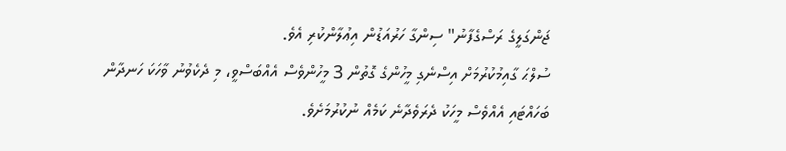ޖަންގަލީގެ ރަސްގެފާނު" ސިންގާ ހަރުއަޑުން އިޢުލާންކުރި އެވެ.
ސުލްޙަ ގާއިމުކުރުމަށް އިސްނެގި މީހުންގެ ގޮތުން 3 މީހުންވެސް އެއްބަސްވީ، މި ދެކެވުނު ވާހަކަ ހަނދާން ބަހައްޓައި އެއްވެސް މީހަކު ދެރަވެދާނެ ކަމެއް ނުކުރުމަށެވެ.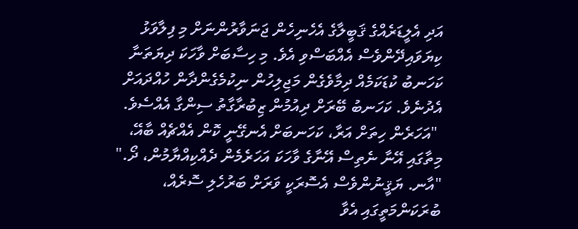އަދި އެލީޑަރެއްގެ ޤަބީލާގެ އެހެނިހެން ޖަނަވާރުންނަށް މި ފިލާވަޅު ކިޔަވައިދޭންވެސް އެއްބަސްވި އެވެ. މި ހިސާބަށް ވާހަކަ ދިޔަތަނާ ކަހަނބު ކުޑަކަމެއް ދިމާވެގެން މަޖިލިހުން ނިކުމެގެންދާން ހުއްދައަށް އެދުނެވެ. ކަހަނބު ބޭރަށް ދިއުމުން ޒިބުރާގާތު ސިންގާ އެއްސެވެ.
 "އަހަރެން ހިތަށް އަރާ، ކަހަނބަށް އެނގޭނީ ކޮން އެއްޗެއް ބާއޭ، މިތާގައި އޭނާ ނެތިސް އޭނާގެ ވާހަކަ އަހަރެމެން ދެއްކިއްޔާމުން، ދޯ."
"އާނ. ޔަޤީނުންވެސް އެސޮރަކީ ވަރަށް ބަރުހެލި ސޮރެއް، ބުރަކަންމަތީގައި އެވާ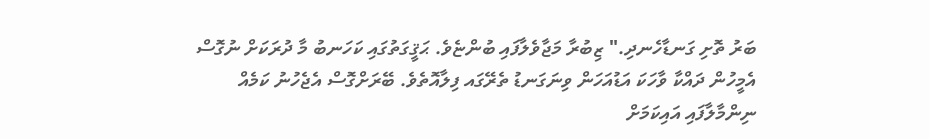ބަރު ތޮށި ގަނޑާހެނދި." ޒިބުރާ މަޖާވެލާފައި ބުންޏެވެ. ޙަޤީގަތުގައި ކަހަނބު މާ ދުރަކަށް ނުގޮސް އެމީހުން ދައްކާ ވާހަކަ އަޑުއަހަން ވިނަގަނޑު ތެރޭގައ ފިލާއޮތެވެ. ބޭރަށްގޮސް އެޖެހުނު ކަމެއް ނިންމާލާފައި އައިކަމަށް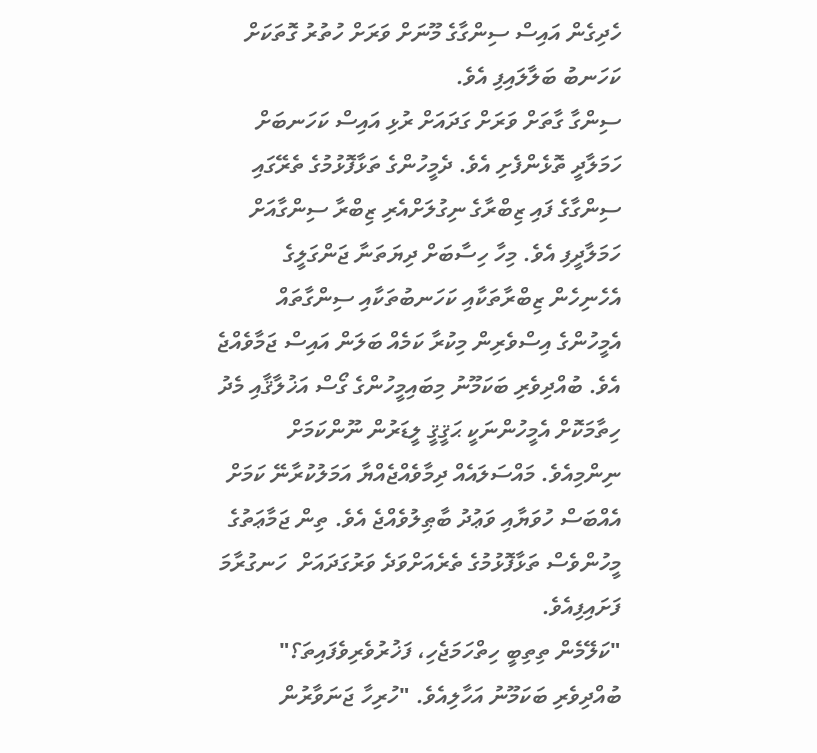ހެދިގެން އައިސް ސިންގާގެ މޫނަށް ވަރަށް ހުތުރު ގޮތަކަށް ކަހަނބު ބަލާލައިފި އެވެ.
ސިންގާ ގާތަށް ވަރަށް ގަދައަށް ރުޅި އައިސް ކަހަނބަށް ހަމަލާދީ ތޮޅެންފެށި އެވެ. ދެމީހުންގެ ތަޅާފޮޅުމުގެ ތެރޭގައި ސިންގާގެ ފައި ޒިބްރާގެ ނިގުލަށްއެރި ޒިބްރާ ސިންގާއަށް ހަމަލާދީފި އެވެ. މިހާ ހިސާބަށް ދިޔަތަނާ ޖަންގަލީގެ އެހެނިހެން ޒިބްރާތަކާއި ކަހަނބުތަކާއި ސިންގާތައް އެމީހުންގެ އިސްވެރިން މިކުރާ ކަމެއް ބަލަން އައިސް ޖަމާވެއްޖެ އެވެ. ބުއްދިވެރި ބަކަމޫނު މިބައިމީހުންގެ ގޯސް އަޚުލާޤާއި މެދު ހިތާމަކޮށް އެމީހުންނަކީ ޙަޤީޤީ ލީޑަރުން ނޫންކަމަށް ނިންމިއެވެ. މައްސަލައެއް ދިމާވެއްޖެއްޔާ އަމަލުކުރާނޭ ކަމަށް އެއްބަސް ހުވަޔާއި ވަޢުދު ބާޠިލުވެއްޖެ އެވެ. ތިން ޖަމާޢަތުގެ މީހުންވެސް ތަޅާފޮޅުމުގެ ތެރެއަށްވަދެ ވަރުގަދައަށް  ހަނގުރާމަ ފަށައިފިއެވެ.
"ކަލޭމެން ތިތިބީ ހިތްހަމަޖެހި، ފަޚުރުވެރިވެފައިތަ؟"  ބުއްދިވެރި ބަކަމޫނު އަހާލިއެވެ. "ހުރިހާ ޖަނަވާރުން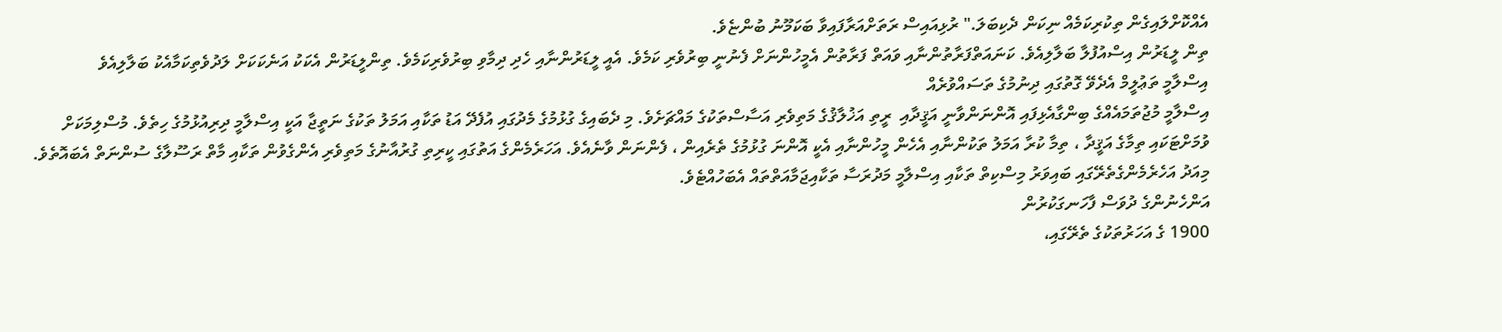އެއްކޮށްލައިގެން ތިކުރިކަމެއް ނިކަން ދެކިބަލަ." ރުޅިއައިސް ރަތަށްއަރާފައިވާ ބަކަމޫނު ބުންޏެވެ.
ތިން ލީޑަރުން އިސްއުފުލާ ބަލާލިއެވެ. ކަނައަތްފަރާތުންނާއި ވައަތް ފަރާތުން އެމީހުންނަށް ފެނުނީ ބިރުވެރި ކަމެވެ. އެއީ ލީޑަރުންނާއި ހެދި ދިމާވި ބިރުވެރިކަމެވެ. ތިންލީޑަރުން އެކަކު އަނެކަކަށް ލަދުވެތިކަމާއެކު ބަލާލިއެވެ
އިސްލާމީ ތަޢުލީމް އެދެވޭ ގޮތުގައި ދިނުމުގެ ތަސައްވުރެއް
އިސްލާމީ މުޖުތަމައެއްގެ ބިންގާއެޅިފައި އޮންނަންވާނީ އަޤީދާއި  ރީތި އަޚުލާޤުގެ މަތިވެރި އަސާސްތަކުގެ މައްޗަށެވެ. މި ދެބައިގެ ގުޅުމުގެ މެދުގައި އުފެދޭ އަޑު ތަކާއި އަމަލު ތަކުގެ ނަތީޖާ އަކީ އިސްލާމީ ދިރިއުޅުމުގެ ހިތެވެ. މުސްލިމަކަށް ވުމަށްޓަކައި ތިމާގެ އަޤީދާ ، ތިމާ ކުރާ އަމަލު ތަކުންނާއި އެހެން މީހުންނާއި އެކީ އޮންނަ ގުޅުމުގެ ތެރެއިން ، ފެންނަން ވާނެއެވެ. އަހަރެމެންގެ އަތުގައި ކީރިތި ގުރުއާނުގެ މަތިވެރި އެންގެވުން ތަކާއި މާތް ރަސޫލާގެ ސުންނަތް އެބައޮތެވެ. މިއަދު އަހެރެމެންގެތެރޭގައި ބައިވަރު މިސްކިތް ތަކާއި އިސްލާމީ މަދުރަސާ ތަކާއިޖަމާއަތްތައް އެބަހުއްޓެވެ.
އަންހެނުންގެ ދުވަސް ފާހަނގަކުރުން
1900 ގެ އަހަރުތަކުގެ ތެރޭގައި،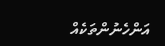އަންހެނުންތަކެއް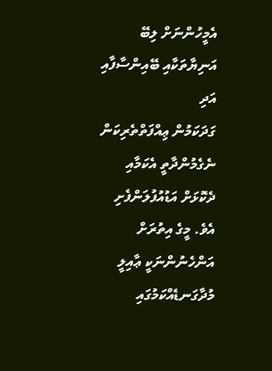އެމީހުންނަށް ލިބޭ އަނިޔާތަކާއި ބޭއިންސާފާއި އަދި
ގަދަކަމުން ޢިއްފަތްތެރިކަން ނެގެމުންދާތީ އެކަމާއި ދެކޮޅަށް އަޑުއުފުލަންފެށި އެވެ. މީގެ އިތުރަށް އަންހެނުންނަކީ ޢާއިލީ މުދާގަނޑެއްކަމުގައި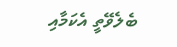ބެލެވޭތީ އެކަމާއި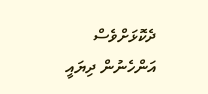ދެކޮޅަށްވެސް އަންހެނުން ދިޔައީ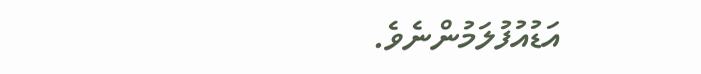އަޑުއުފުލަމުންނެވެ.